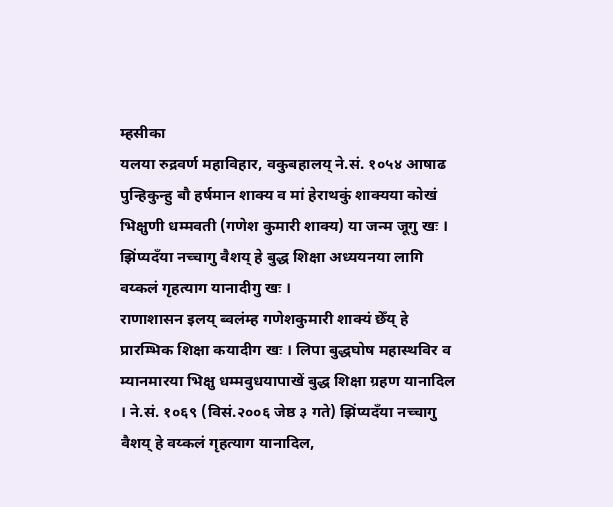म्हसीका
यलया रुद्रवर्ण महाविहार, वकुबहालय् ने.सं. १०५४ आषाढ पुन्हिकुन्हु बौ हर्षमान शाक्य व मां हेराथकुं शाक्यया कोखं भिक्षुणी धम्मवती (गणेश कुमारी शाक्य) या जन्म जूगु खः । झिंप्यदँया नच्चागु वैशय् हे बुद्ध शिक्षा अध्ययनया लागि वय्कलं गृहत्याग यानादीगु खः ।
राणाशासन इलय् ब्वलंम्ह गणेशकुमारी शाक्यं छेँय् हे प्रारम्भिक शिक्षा कयादीग खः । लिपा बुद्धघोष महास्थविर व म्यानमारया भिक्षु धम्मवुधयापाखें बुद्ध शिक्षा ग्रहण यानादिल । ने.सं. १०६९ (विसं.२००६ जेष्ठ ३ गते) झिंप्यदँया नच्चागु वैशय् हे वय्कलं गृहत्याग यानादिल,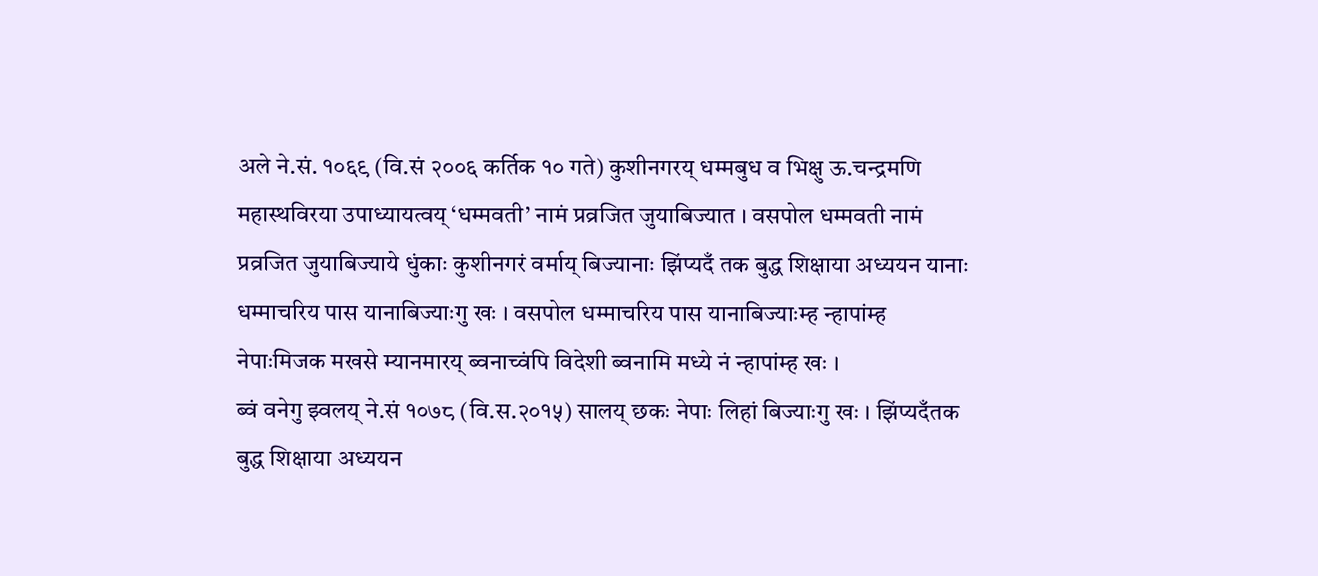अले ने.सं. १०६९ (वि.सं २००६ कर्तिक १० गते) कुशीनगरय् धम्मबुध व भिक्षु ऊ.चन्द्रमणि महास्थविरया उपाध्यायत्वय् ‘धम्मवती’ नामं प्रव्रजित जुयाबिज्यात । वसपोल धम्मवती नामं प्रव्रजित जुयाबिज्याये धुंकाः कुशीनगरं वर्माय् बिज्यानाः झिंप्यदँ तक बुद्ध शिक्षाया अध्ययन यानाः धम्माचरिय पास यानाबिज्याःगु खः । वसपोल धम्माचरिय पास यानाबिज्याःम्ह न्हापांम्ह नेपाःमिजक मखसे म्यानमारय् ब्वनाच्वंपि विदेशी ब्वनामि मध्ये नं न्हापांम्ह खः ।
ब्वं वनेगु झ्वलय् ने.सं १०७८ (वि.स.२०१५) सालय् छकः नेपाः लिहां बिज्याःगु खः । झिंप्यदँतक बुद्ध शिक्षाया अध्ययन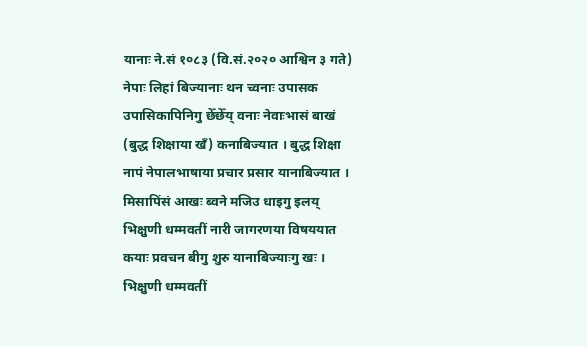यानाः ने.सं १०८३ (वि.सं.२०२० आश्विन ३ गते) नेपाः लिहां बिज्यानाः थन च्वनाः उपासक उपासिकापिनिगु छेँछेँय् वनाः नेवाःभासं बाखं (बुद्ध शिक्षाया खँ) कनाबिज्यात । बुद्ध शिक्षा नापं नेपालभाषाया प्रचार प्रसार यानाबिज्यात । मिसापिंसं आखः ब्वने मजिउ धाइगु इलय् भिक्षुणी धम्मवतीं नारी जागरणया विषययात कयाः प्रवचन बीगु शुरु यानाबिज्याःगु खः । भिक्षुणी धम्मवतीं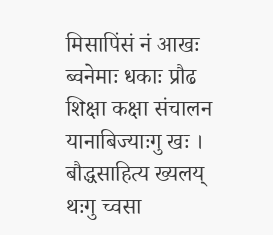मिसापिंसं नं आखः ब्वनेमाः धकाः प्रौढ शिक्षा कक्षा संचालन यानाबिज्याःगु खः ।
बौद्धसाहित्य ख्यलय् थःगु च्वसा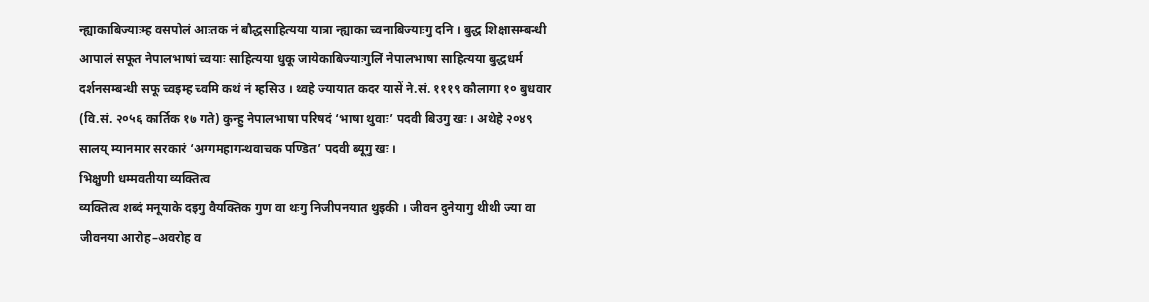न्ह्याकाबिज्याःम्ह वसपोलं आःतक नं बौद्धसाहित्यया यात्रा न्ह्याका च्वनाबिज्याःगु दनि । बुद्ध शिक्षासम्बन्धी आपालं सफूत नेपालभाषां च्वयाः साहित्यया धुकू जायेकाबिज्याःगुलिं नेपालभाषा साहित्यया बुद्धधर्म दर्शनसम्बन्धी सफू च्वइम्ह च्वमि कथं नं म्हसिउ । थ्वहे ज्यायात कदर यासें ने.सं. १११९ कौलागा १० बुधवार (वि.सं. २०५६ कार्तिक १७ गते) कुन्हु नेपालभाषा परिषदं ‘भाषा थुवाः’ पदवी बिउगु खः । अथेहे २०४९ सालय् म्यानमार सरकारं ‘अग्गमहागन्थवाचक पण्डित’ पदवी ब्यूगु खः ।
भिक्षुणी धम्मवतीया व्यक्तित्व
व्यक्तित्व शब्दं मनूयाके दइगु वैयक्तिक गुण वा थःगु निजीपनयात थुइकी । जीवन दुनेयागु थीथी ज्या वा जीवनया आरोह–अवरोह व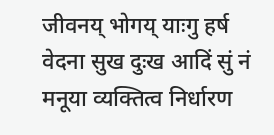जीवनय् भोगय् याःगु हर्ष वेदना सुख दुःख आदिं सुं नं मनूया व्यक्तित्व निर्धारण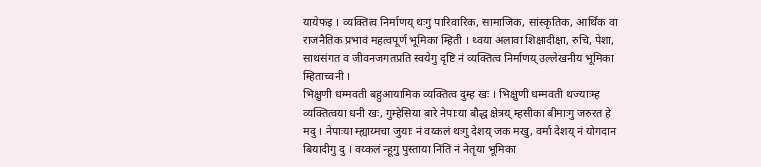यायेफइ । व्यक्तित्व निर्माणय् थःगु पारिवारिक, सामाजिक, सांस्कृतिक, आर्थिक वा राजनैतिक प्रभावं महत्वपूर्ण भूमिका म्हिती । थ्वया अलावा शिक्षादीक्षा, रुचि, पेशा, साथसंगत व जीवनजगतप्रति स्वयेगु दृष्टि नं व्यक्तित्व निर्माणय् उल्लेखनीय भूमिका म्हिताच्वनी ।
भिक्षुणी धम्मवती बहुआयामिक व्यक्तित्व दुम्ह खः । भिक्षुणी धम्मवती थज्याःम्ह व्यक्तित्वया धनी खः, गुम्हेसिया बारे नेपाःया बौद्ध क्षेत्रय् म्हसीका बीमाःगु जरुरत हे मदु । नेपाःया म्ह्याय्मचा जुयाः नं वय्कलं थःगु देशय् जक मखु, वर्मा देशय् नं योगदान बियादीगु दु । वय्कलं न्हूगु पुस्ताया निंतिं नं नेतृया भूमिका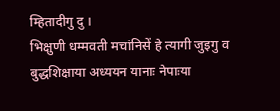म्हितादीगु दु ।
भिक्षुणी धम्मवती मचांनिसें हे त्यागी जुइगु व बुद्धशिक्षाया अध्ययन यानाः नेपाःया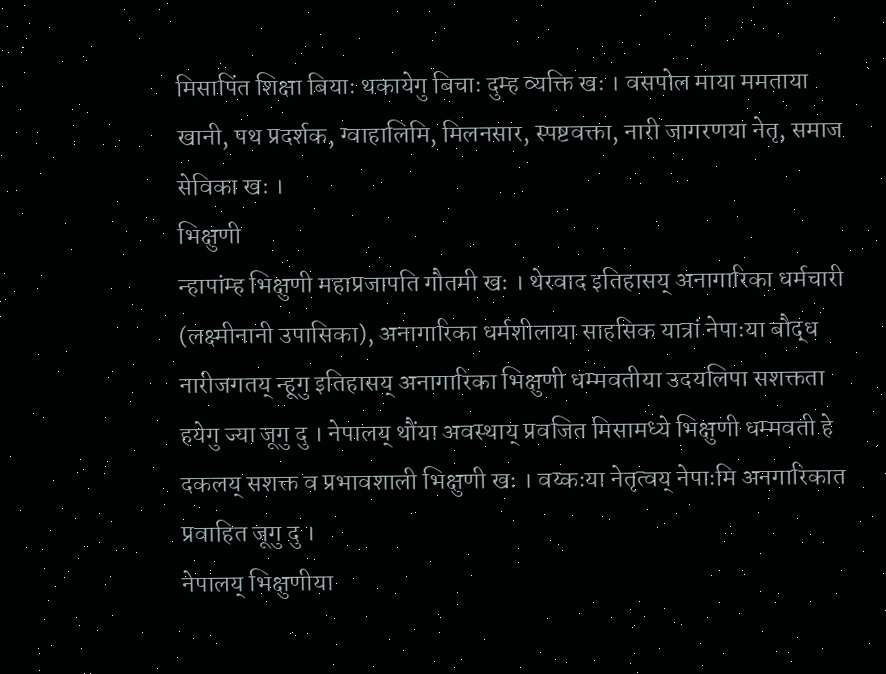मिसापिंत शिक्षा बियाः थकायेगु बिचाः दुम्ह व्यक्ति खः । वसपोल माया ममताया खानी, पथ प्रदर्शक, ग्वाहालिमि, मिलनसार, स्पष्टवक्ता, नारी जागरणया नेतृ, समाज सेविका खः ।
भिक्षुणी
न्हापांम्ह भिक्षुणी महाप्रजापति गौतमी खः । थेरवाद इतिहासय् अनागारिका धर्मचारी (लक्ष्मीनानी उपासिका), अनागारिका धर्मशीलाया साहसिक यात्रां नेपाःया बौद्ध नारीजगतय् न्हूगु इतिहासय् अनागारिका भिक्षुणी धम्मवतीया उदयलिपा सशक्तता हयेगु ज्या जूगु दु । नेपालय् थौंया अवस्थाय् प्रवजित मिसामध्ये भिक्षुणी धम्मवती हे दकलय् सशक्त व प्रभावशाली भिक्षुणी खः । वय्कःया नेतृत्वय् नेपाःमि अनगारिकात प्रवाहित जूगु दु ।
नेपालय् भिक्षुणीया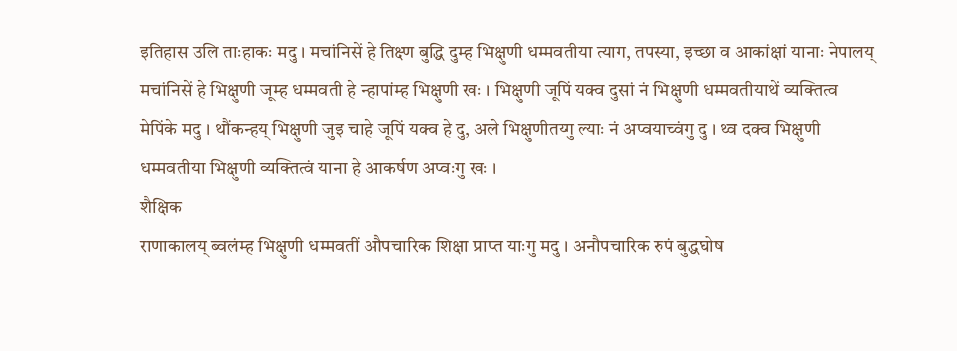इतिहास उलि ताःहाकः मदु । मचांनिसें हे तिक्ष्ण बुद्धि दुम्ह भिक्षुणी धम्मवतीया त्याग, तपस्या, इच्छा व आकांक्षां यानाः नेपालय् मचांनिसें हे भिक्षुणी जूम्ह धम्मवती हे न्हापांम्ह भिक्षुणी खः । भिक्षुणी जूपिं यक्व दुसां नं भिक्षुणी धम्मवतीयाथें व्यक्तित्व मेपिंके मदु । थौंकन्हय् भिक्षुणी जुइ चाहे जूपिं यक्व हे दु, अले भिक्षुणीतय्गु ल्याः नं अप्वयाच्वंगु दु । थ्व दक्व भिक्षुणी धम्मवतीया भिक्षुणी व्यक्तित्वं याना हे आकर्षण अप्वःगु खः ।
शैक्षिक
राणाकालय् ब्वलंम्ह भिक्षुणी धम्मवतीं औपचारिक शिक्षा प्राप्त याःगु मदु । अनौपचारिक रुपं बुद्धघोष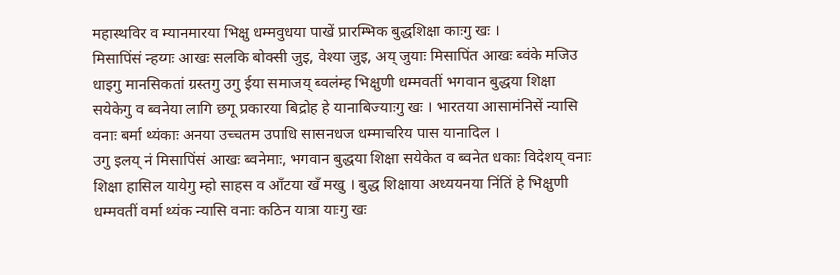महास्थविर व म्यानमारया भिक्षु धम्मवुधया पाखें प्रारम्भिक बुद्धशिक्षा काःगु खः ।
मिसापिंसं न्हय्गः आखः सलकि बोक्सी जुइ, वेश्या जुइ, अय् जुयाः मिसापिंत आखः ब्वंके मजिउ धाइगु मानसिकतां ग्रस्तगु उगु ईया समाजय् ब्वलंम्ह भिक्षुणी धम्मवतीं भगवान बुद्धया शिक्षा सयेकेगु व ब्वनेया लागि छगू प्रकारया बिद्रोह हे यानाबिज्याःगु खः । भारतया आसामंनिसें न्यासि वनाः बर्मा थ्यंकाः अनया उच्चतम उपाधि सासनधज धम्माचरिय पास यानादिल ।
उगु इलय् नं मिसापिंसं आखः ब्वनेमाः, भगवान बुद्धया शिक्षा सयेकेत व ब्वनेत धकाः विदेशय् वनाः शिक्षा हासिल यायेगु म्हो साहस व आँटया खँ मखु । बुद्ध शिक्षाया अध्ययनया निंतिं हे भिक्षुणी धम्मवतीं वर्मा थ्यंक न्यासि वनाः कठिन यात्रा याःगु खः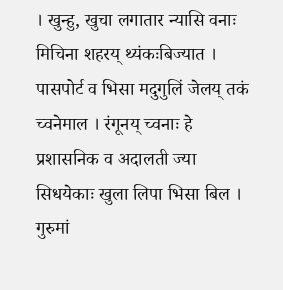। खुन्हु, खुचा लगातार न्यासि वनाः मिचिना शहरय् थ्यंकःबिज्यात । पासपोर्ट व भिसा मदुगुलिं जेलय् तकं च्वनेमाल । रंगूनय् च्वनाः हे प्रशासनिक व अदालती ज्या सिधयेकाः खुला लिपा भिसा बिल । गुरुमां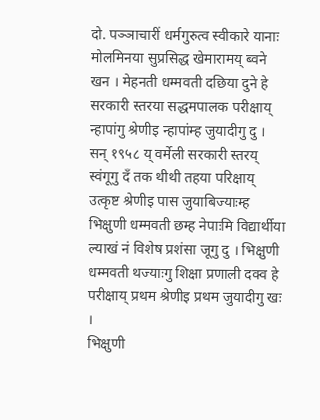दो. पञ्ञाचारीं धर्मगुरुत्व स्वीकारे यानाः मोलमिनया सुप्रसिद्ध खेमारामय् ब्वने खन । मेहनती धम्मवती दछिया दुने हे सरकारी स्तरया सद्धमपालक परीक्षाय् न्हापांगु श्रेणीइ न्हापांम्ह जुयादीगु दु ।
सन् १९५८ य् वर्मेली सरकारी स्तरय् स्वंगूगु दँ तक थीथी तहया परिक्षाय् उत्कृष्ट श्रेणीइ पास जुयाबिज्याःम्ह भिक्षुणी धम्मवती छम्ह नेपाःमि विद्यार्थीया ल्याखं नं विशेष प्रशंसा जूगु दु । भिक्षुणी धम्मवती थज्याःगु शिक्षा प्रणाली दक्व हे परीक्षाय् प्रथम श्रेणीइ प्रथम जुयादीगु खः ।
भिक्षुणी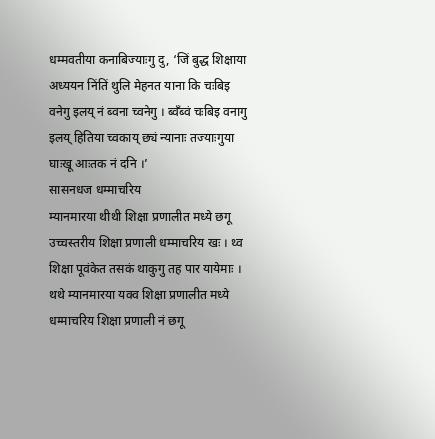धम्मवतीया कनाबिज्याःगु दु, ‘जिं बुद्ध शिक्षाया अध्ययन निंतिं थुलि मेहनत याना कि चःबिइ वनेगु इलय् नं ब्वना च्वनेगु । ब्वँब्वं चःबिइ वनागु इलय् हितिया च्वकाय् छ्यं न्यानाः तज्याःगुया घाःखू आःतक नं दनि ।’
सासनधज धम्माचरिय
म्यानमारया थीथी शिक्षा प्रणालीत मध्ये छगू उच्चस्तरीय शिक्षा प्रणाली धम्माचरिय खः । थ्व शिक्षा पूवंकेत तसकं थाकुगु तह पार यायेमाः । थथे म्यानमारया यक्व शिक्षा प्रणालीत मध्ये धम्माचरिय शिक्षा प्रणाली नं छगू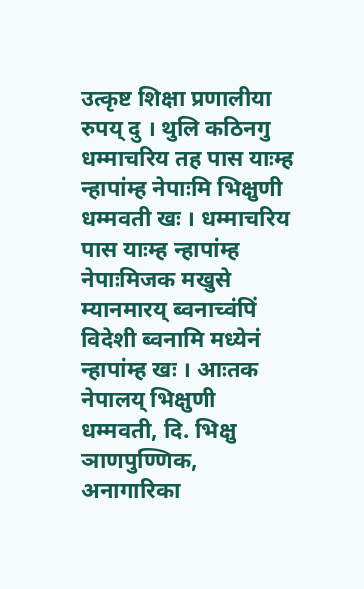उत्कृष्ट शिक्षा प्रणालीया रुपय् दु । थुलि कठिनगु धम्माचरिय तह पास याःम्ह न्हापांम्ह नेपाःमि भिक्षुणी धम्मवती खः । धम्माचरिय पास याःम्ह न्हापांम्ह नेपाःमिजक मखुसे म्यानमारय् ब्वनाच्वंपिं विदेशी ब्वनामि मध्येनं न्हापांम्ह खः । आःतक नेपालय् भिक्षुणी धम्मवती, दि. भिक्षु ञाणपुण्णिक, अनागारिका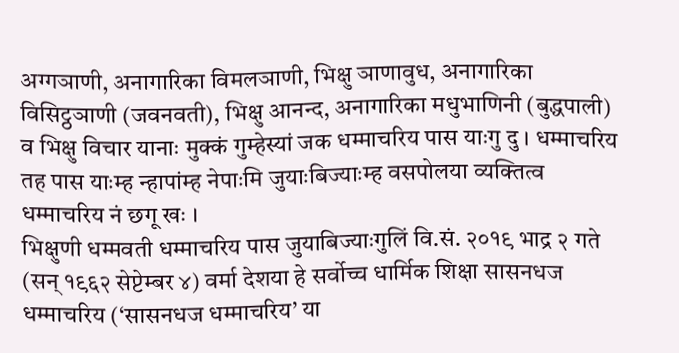अग्गञाणी, अनागारिका विमलञाणी, भिक्षु ञाणावुध, अनागारिका विसिट्ठञाणी (जवनवती), भिक्षु आनन्द, अनागारिका मधुभाणिनी (बुद्धपाली) व भिक्षु विचार यानाः मुक्कं गुम्हेस्यां जक धम्माचरिय पास याःगु दु । धम्माचरिय तह पास याःम्ह न्हापांम्ह नेपाःमि जुयाःबिज्याःम्ह वसपोलया व्यक्तित्व धम्माचरिय नं छगू खः ।
भिक्षुणी धम्मवती धम्माचरिय पास जुयाबिज्याःगुलिं वि.सं. २०१९ भाद्र २ गते (सन् १९६२ सेप्टेम्बर ४) वर्मा देशया हे सर्वोच्च धार्मिक शिक्षा सासनधज धम्माचरिय (‘सासनधज धम्माचरिय’ या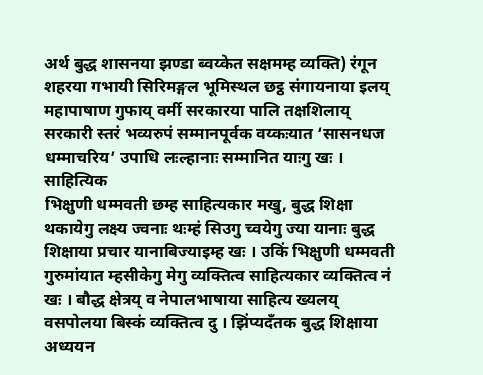अर्थ बुद्ध शासनया झण्डा ब्वय्केत सक्षमम्ह व्यक्ति) रंगून शहरया गभायी सिरिमङ्गल भूमिस्थल छट्ठ संगायनाया इलय् महापाषाण गुफाय् वर्मी सरकारया पालि तक्षशिलाय् सरकारी स्तरं भव्यरुपं सम्मानपूर्वक वय्कःयात ‘सासनधज धम्माचरिय’ उपाधि लःल्हानाः सम्मानित याःगु खः ।
साहित्यिक
भिक्षुणी धम्मवती छम्ह साहित्यकार मखु, बुद्ध शिक्षा थकायेगु लक्ष्य ज्वनाः थःम्हं सिउगु च्वयेगु ज्या यानाः बुद्ध शिक्षाया प्रचार यानाबिज्याइम्ह खः । उकिं भिक्षुणी धम्मवती गुरुमांयात म्हसीकेगु मेगु व्यक्तित्व साहित्यकार व्यक्तित्व नं खः । बौद्ध क्षेत्रय् व नेपालभाषाया साहित्य ख्यलय् वसपोलया बिस्कं व्यक्तित्व दु । झिंप्यदँतक बुद्ध शिक्षाया अध्ययन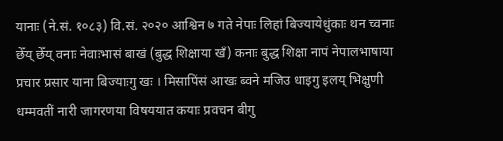यानाः (ने.सं. १०८३) वि.सं. २०२० आश्विन ७ गते नेपाः लिहां बिज्यायेधुंकाः थन च्वनाः छेँय् छेँय् वनाः नेवाःभासं बाखं (बुद्ध शिक्षाया खँ) कनाः बुद्ध शिक्षा नापं नेपालभाषाया प्रचार प्रसार याना बिज्याःगु खः । मिसापिंसं आखः ब्वने मजिउ धाइगु इलय् भिक्षुणी धम्मवतीं नारी जागरणया विषययात कयाः प्रवचन बीगु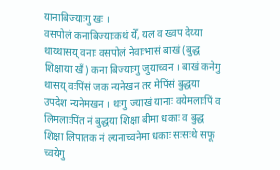यानाबिज्याःगु खः ।
वसपोलं कनाबिज्याःकथं येँ, यल व ख्वप देय्या थाय्थासय् वनाः वसपोलं नेवाःभासं बाखं (बुद्ध शिक्षाया खँ) कना बिज्याःगु जुयाच्वन । बाखं कनेगु थासय् वःपिंसं जक न्यनेखन तर मेपिंसं बुद्धया उपदेश न्यनेमखन । थःगु ज्याखं यानाः वयेमलाःपिं व लिमलाःपिंत नं बुद्धया शिक्षा बीमा धकाः व बुद्ध शिक्षा लिपातक नं ल्यनाच्वनेमा धकाः सःसःथे सफू च्वयेगु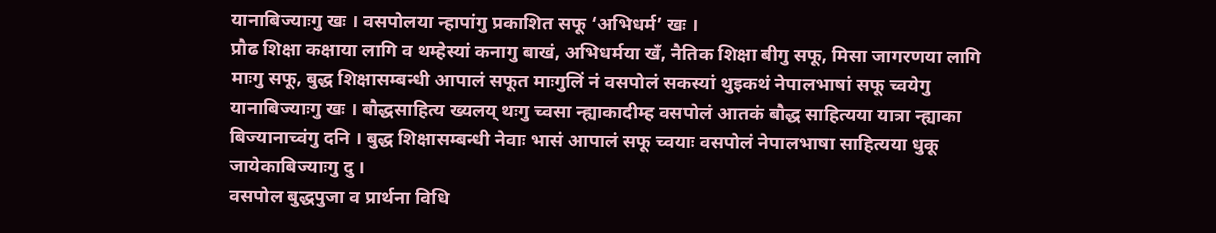यानाबिज्याःगु खः । वसपोलया न्हापांगु प्रकाशित सफू ‘अभिधर्म’ खः ।
प्रौढ शिक्षा कक्षाया लागि व थम्हेस्यां कनागु बाखं, अभिधर्मया खँ, नैतिक शिक्षा बीगु सफू, मिसा जागरणया लागि माःगु सफू, बुद्ध शिक्षासम्बन्धी आपालं सफूत माःगुलिं नं वसपोलं सकस्यां थुइकथं नेपालभाषां सफू च्वयेगु यानाबिज्याःगु खः । बौद्धसाहित्य ख्यलय् थःगु च्वसा न्ह्याकादीम्ह वसपोलं आतकं बौद्ध साहित्यया यात्रा न्ह्याका बिज्यानाच्वंगु दनि । बुद्ध शिक्षासम्बन्धी नेवाः भासं आपालं सफू च्वयाः वसपोलं नेपालभाषा साहित्यया धुकू जायेकाबिज्याःगु दु ।
वसपोल बुद्धपुजा व प्रार्थना विधि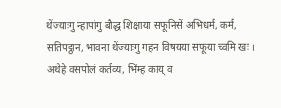थेंज्याःगु न्हापांगु बौद्ध शिक्षाया सफूनिसें अभिधर्म, कर्म, सतिपट्ठान, भावना थेंज्याःगु गहन विषयया सफूया च्वमि खः । अथेहे वसपोलं कर्तव्य, भिंम्ह काय् व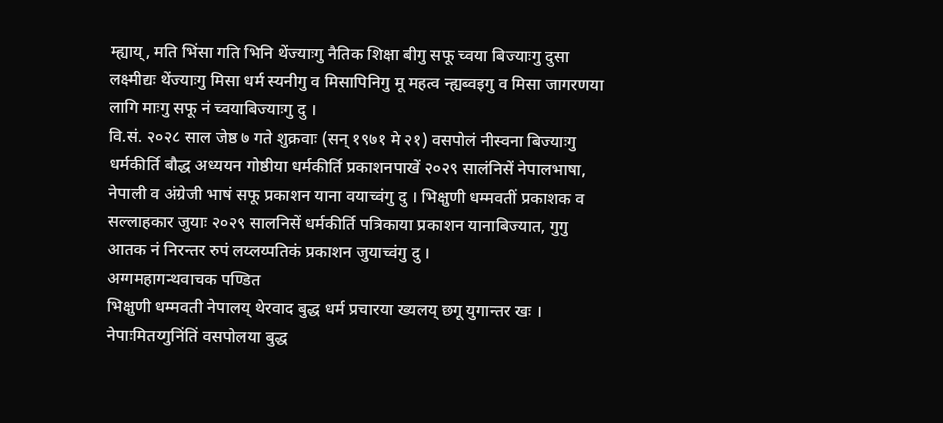म्ह्याय्, मति भिंसा गति भिनि थेंज्याःगु नैतिक शिक्षा बीगु सफू च्वया बिज्याःगु दुसा लक्ष्मीद्यः थेंज्याःगु मिसा धर्म स्यनीगु व मिसापिनिगु मू महत्व न्ह्यब्वइगु व मिसा जागरणया लागि माःगु सफू नं च्वयाबिज्याःगु दु ।
वि.सं. २०२८ साल जेष्ठ ७ गते शुक्रवाः (सन् १९७१ मे २१) वसपोलं नीस्वना बिज्याःगु धर्मकीर्ति बौद्ध अध्ययन गोष्ठीया धर्मकीर्ति प्रकाशनपाखें २०२९ सालंनिसें नेपालभाषा, नेपाली व अंग्रेजी भाषं सफू प्रकाशन याना वयाच्वंगु दु । भिक्षुणी धम्मवतीं प्रकाशक व सल्लाहकार जुयाः २०२९ सालनिसें धर्मकीर्ति पत्रिकाया प्रकाशन यानाबिज्यात, गुगु आतक नं निरन्तर रुपं लय्लय्पतिकं प्रकाशन जुयाच्वंगु दु ।
अग्गमहागन्थवाचक पण्डित
भिक्षुणी धम्मवती नेपालय् थेरवाद बुद्ध धर्म प्रचारया ख्यलय् छगू युगान्तर खः । नेपाःमितय्गुनिंतिं वसपोलया बुद्ध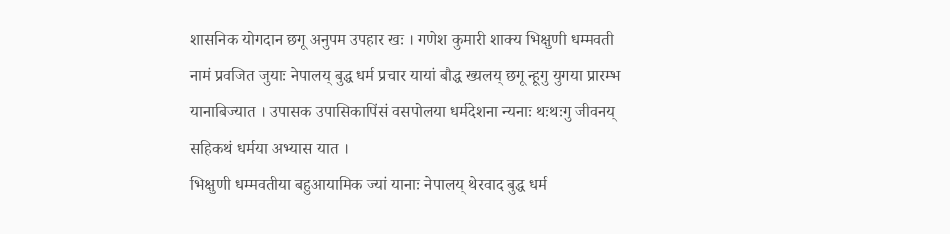शासनिक योगदान छगू अनुपम उपहार खः । गणेश कुमारी शाक्य भिक्षुणी धम्मवती नामं प्रवजित जुयाः नेपालय् बुद्ध धर्म प्रचार यायां बौद्ध ख्यलय् छगू न्हूगु युगया प्रारम्भ यानाबिज्यात । उपासक उपासिकापिंसं वसपोलया धर्मदेशना न्यनाः थःथःगु जीवनय् सहिकथं धर्मया अभ्यास यात ।
भिक्षुणी धम्मवतीया बहुआयामिक ज्यां यानाः नेपालय् थेरवाद बुद्ध धर्म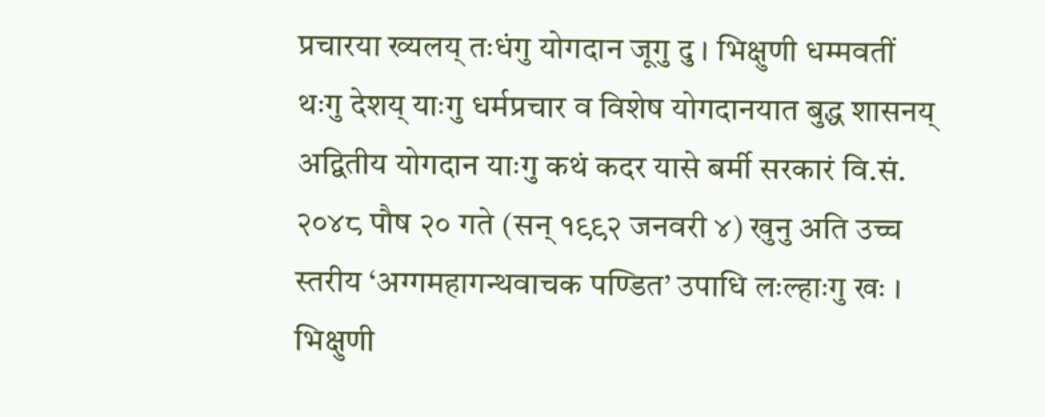प्रचारया ख्यलय् तःधंगु योगदान जूगु दु । भिक्षुणी धम्मवतीं थःगु देशय् याःगु धर्मप्रचार व विशेष योगदानयात बुद्ध शासनय् अद्वितीय योगदान याःगु कथं कदर यासे बर्मी सरकारं वि.सं. २०४८ पौष २० गते (सन् १९९२ जनवरी ४) खुनु अति उच्च स्तरीय ‘अग्गमहागन्थवाचक पण्डित’ उपाधि लःल्हाःगु खः । भिक्षुणी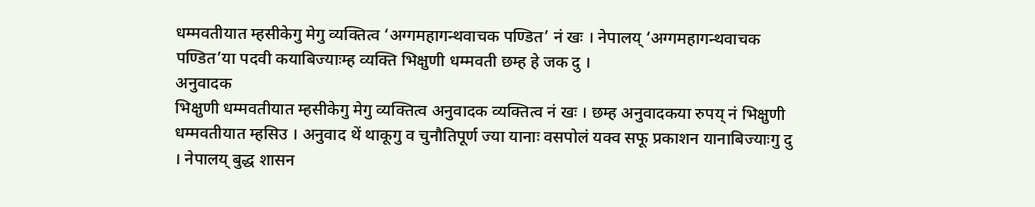धम्मवतीयात म्हसीकेगु मेगु व्यक्तित्व ‘अग्गमहागन्थवाचक पण्डित’ नं खः । नेपालय् ‘अग्गमहागन्थवाचक पण्डित’या पदवी कयाबिज्याःम्ह व्यक्ति भिक्षुणी धम्मवती छम्ह हे जक दु ।
अनुवादक
भिक्षुणी धम्मवतीयात म्हसीकेगु मेगु व्यक्तित्व अनुवादक व्यक्तित्व नं खः । छम्ह अनुवादकया रुपय् नं भिक्षुणी धम्मवतीयात म्हसिउ । अनुवाद थें थाकूगु व चुनौतिपूर्ण ज्या यानाः वसपोलं यक्व सफू प्रकाशन यानाबिज्याःगु दु । नेपालय् बुद्ध शासन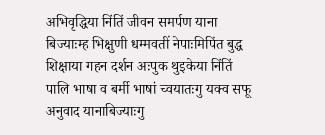अभिवृद्धिया निंतिं जीवन समर्पण याना बिज्याःम्ह भिक्षुणी धम्मवतीं नेपाःमिपिंत बुद्ध शिक्षाया गहन दर्शन अःपुक थुइकेया निंतिं पालि भाषा व बर्मी भाषां च्वयातःगु यक्व सफू अनुवाद यानाबिज्याःगु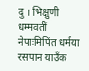दु । भिक्षुणी धम्मवतीं नेपाःमिपिंत धर्मया रसपान याउँक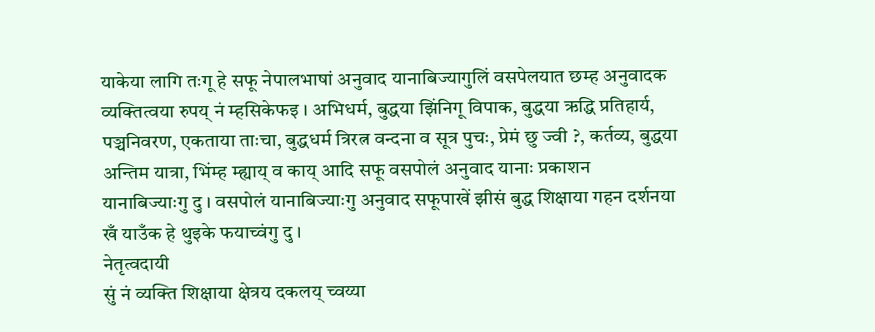याकेया लागि तःगू हे सफू नेपालभाषां अनुवाद यानाबिज्यागुलिं वसपेलयात छम्ह अनुवादक व्यक्तित्वया रुपय् नं म्हसिकेफइ । अभिधर्म, बुद्धया झिंनिगू विपाक, बुद्धया ऋद्धि प्रतिहार्य, पञ्चनिवरण, एकताया ताःचा, बुद्धधर्म त्रिरत्न वन्दना व सूत्र पुचः, प्रेमं छु ज्वी ?, कर्तव्य, बुद्धया अन्तिम यात्रा, भिंम्ह म्ह्याय् व काय् आदि सफू वसपोलं अनुवाद यानाः प्रकाशन यानाबिज्याःगु दु । वसपोलं यानाबिज्याःगु अनुवाद सफूपाखें झीसं बुद्ध शिक्षाया गहन दर्शनया खँ याउँक हे थुइके फयाच्वंगु दु ।
नेतृत्वदायी
सुं नं व्यक्ति शिक्षाया क्षेत्रय दकलय् च्वय्या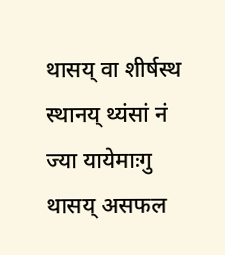थासय् वा शीर्षस्थ स्थानय् थ्यंसां नं ज्या यायेमाःगु थासय् असफल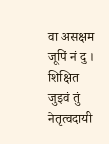वा असक्षम जूपिं नं दु । शिक्षित जुइवं तुं नेतृत्वदायी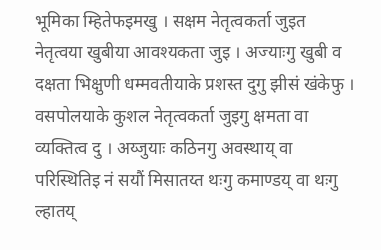भूमिका म्हितेफइमखु । सक्षम नेतृत्वकर्ता जुइत नेतृत्वया खुबीया आवश्यकता जुइ । अज्याःगु खुबी व दक्षता भिक्षुणी धम्मवतीयाके प्रशस्त दुगु झीसं खंकेफु । वसपोलयाके कुशल नेतृत्वकर्ता जुइगु क्षमता वा व्यक्तित्व दु । अय्जुयाः कठिनगु अवस्थाय् वा परिस्थितिइ नं सयौं मिसातय्त थःगु कमाण्डय् वा थःगु ल्हातय्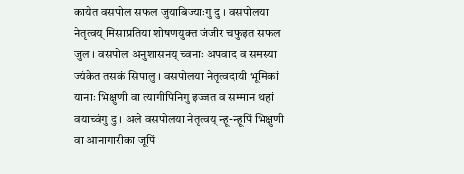कायेत वसपोल सफल जुयाबिज्याःगु दु । वसपोलया नेतृत्वय् मिसाप्रतिया शोषणयुक्त जंजीर चफुइत सफल जुल । वसपोल अनुशासनय् च्वनाः अपवाद व समस्या ज्यंकेत तसकं सिपालु । वसपोलया नेतृत्वदायी भूमिकां यानाः भिक्षुणी वा त्यागीपिनिगु इज्जत व सम्मान थहां वयाच्वंगु दु । अले वसपोलया नेतृत्वय् न्हू-न्हूपिं भिक्षुणी वा आनागारीका जूपिं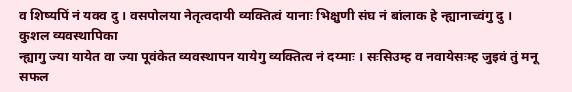व शिष्यपिं नं यक्व दु । वसपोलया नेतृत्वदायी व्यक्तित्वं यानाः भिक्षुणी संघ नं बांलाक हे न्ह्यानाच्वंगु दु ।
कुशल व्यवस्थापिका
न्ह्यागु ज्या यायेत वा ज्या पूवंकेत व्यवस्थापन यायेगु व्यक्तित्व नं दय्माः । सःसिउम्ह व नवायेसःम्ह जुइवं तुं मनू सफल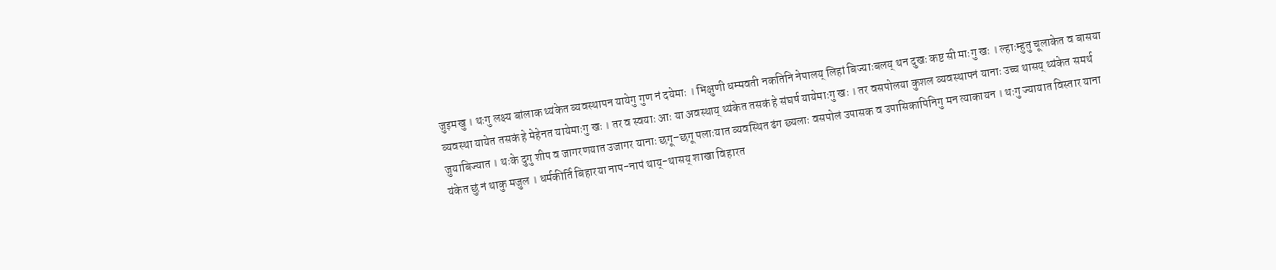जुइमखु । थःगु लक्ष्य बांलाक थ्यंकेत व्यवस्थापन यायेगु गुण नं दयेमाः । भिक्षुणी धम्मवती नकतिनि नेपालय् लिहां बिज्याःबलय् थन दुखः कष्ट सी माःगु खः । ल्हाःम्हुतु चूलाकेत व बासया व्यवस्था यायेत तसकं हे मेहेनत यायेमाःगु खः । तर व स्वयाः आः या अवस्थाय् थ्यंकेत तसकं हे संघर्ष यायेमाःगु खः । तर वसपोलया कुशल व्यवस्थापनं यानाः उच्च थासय् थ्यंकेत समर्थ जुयाबिज्यात । थःके दुगु शीप व जागरणयात उजागर यानाः छगू–छगू पलाःयात व्यवस्थित ढंग छ्यलाः वसपोलं उपासक व उपासिकापिनिगु मन त्याकायन । थःगु ज्यायात विस्तार याना यंकेत छुं नं थाकु मजुल । धर्मकीर्ति बिहारया नाप-नापं थाय्-थासय् शाखा विहारत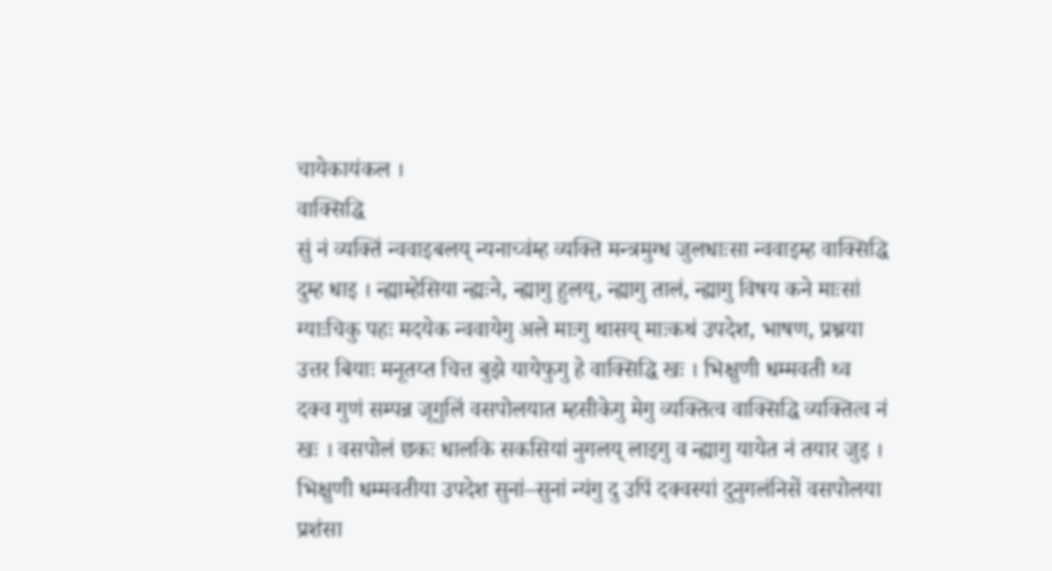चायेकायंकल ।
वाक्सिद्धि
सुं नं व्यक्तिं न्ववाइबलय् न्यनाच्वंम्ह व्यक्ति मन्त्रमुग्ध जुलधाःसा न्ववाइम्ह वाक्सिद्धि दुम्ह धाइ । न्ह्याम्हेसिया न्ह्यःने, न्ह्यागु हुलय्, न्ह्यागु तालं, न्ह्यागु विषय कने माःसां ग्याःचिकु पहः मदयेक न्ववायेगु अले माःगु थासय् माःकथं उपदेश, भाषण, प्रश्नया उत्तर बियाः मनूतय्त चित्त बुझे यायेफुगु हे वाक्सिद्धि खः । भिक्षुणी धम्मवती थ्व दक्व गुणं सम्पन्न जूगुलिं वसपोलयात म्हसीकेगु मेगु व्यक्तित्व वाक्सिद्धि व्यक्तित्व नं खः । वसपोलं छकः धालकि सकसियां नुगलय् लाइगु व न्ह्यागु यायेत नं तयार जुइ । भिक्षुणी धम्मवतीया उपदेश सुनां–सुनां न्यंगु दु उपिं दक्वस्यां दुनुगलंनिसें वसपोलया प्रशंसा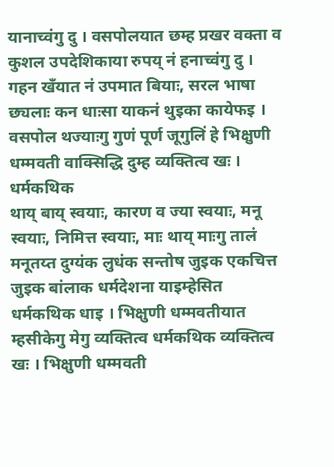यानाच्वंगु दु । वसपोलयात छम्ह प्रखर वक्ता व कुशल उपदेशिकाया रुपय् नं हनाच्वंगु दु । गहन खँयात नं उपमात बियाः, सरल भाषा छ्यलाः कन धाःसा याकनं थुइका कायेफइ । वसपोल थज्याःगु गुणं पूर्ण जूगुलिं हे भिक्षुणी धम्मवती वाक्सिद्धि दुम्ह व्यक्तित्व खः ।
धर्मकथिक
थाय् बाय् स्वयाः, कारण व ज्या स्वयाः, मनू स्वयाः, निमित्त स्वयाः, माः थाय् माःगु तालं मनूतय्त दुग्यंक लुधंक सन्तोष जुइक एकचित्त जुइक बांलाक धर्मदेशना याइम्हेसित धर्मकथिक धाइ । भिक्षुणी धम्मवतीयात म्हसीकेगु मेगु व्यक्तित्व धर्मकथिक व्यक्तित्व खः । भिक्षुणी धम्मवती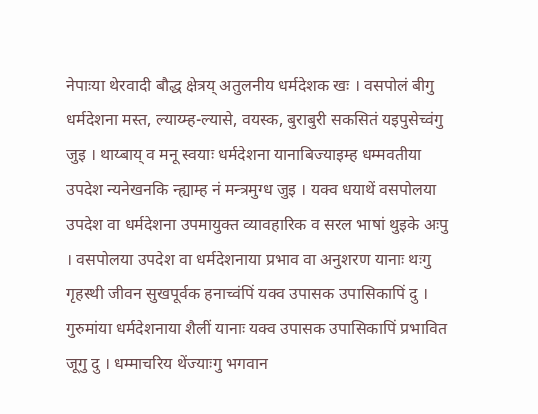नेपाःया थेरवादी बौद्ध क्षेत्रय् अतुलनीय धर्मदेशक खः । वसपोलं बीगु धर्मदेशना मस्त, ल्याय्म्ह-ल्यासे, वयस्क, बुराबुरी सकसितं यइपुसेच्वंगु जुइ । थाय्बाय् व मनू स्वयाः धर्मदेशना यानाबिज्याइम्ह धम्मवतीया उपदेश न्यनेखनकि न्ह्याम्ह नं मन्त्रमुग्ध जुइ । यक्व धयाथें वसपोलया उपदेश वा धर्मदेशना उपमायुक्त व्यावहारिक व सरल भाषां थुइके अःपु । वसपोलया उपदेश वा धर्मदेशनाया प्रभाव वा अनुशरण यानाः थःगु गृहस्थी जीवन सुखपूर्वक हनाच्वंपिं यक्व उपासक उपासिकापिं दु ।
गुरुमांया धर्मदेशनाया शैलीं यानाः यक्व उपासक उपासिकापिं प्रभावित जूगु दु । धम्माचरिय थेंज्याःगु भगवान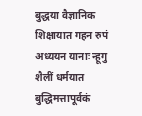बुद्धया वैज्ञानिक शिक्षायात गहन रुपं अध्ययन यानाः न्हूगु शैलीं धर्मयात बुद्धिमत्तापूर्वकं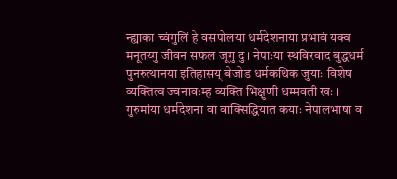न्ह्याका च्वंगुलिं हे वसपोलया धर्मदेशनाया प्रभावं यक्व मनूतय्गु जीवन सफल जूगु दु । नेपाःया स्थविरवाद बुद्धधर्म पुनरुत्थानया इतिहासय् बेजोड धर्मकथिक जुयाः विशेष व्यक्तित्व ज्वनावःम्ह व्यक्ति भिक्षुणी धम्मवती खः ।
गुरुमांया धर्मदेशना वा वाक्सिद्धियात कयाः नेपालभाषा व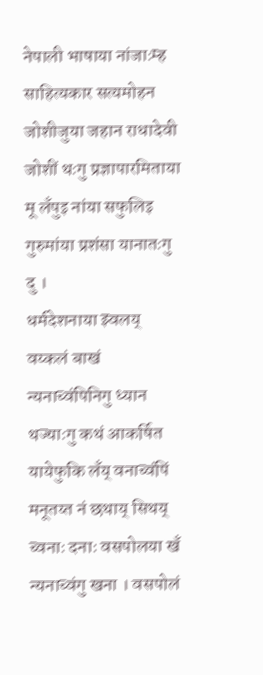नेपाली भाषाया नांजाःम्ह साहित्यकार सत्यमोहन जोशीजुया जहान राधादेवी जोशीं थःगु प्रज्ञापारमिताया मू लँपुइ नांया सफुलिइ गुरुमांया प्रशंसा यानातःगु दु ।
धर्मदेशनाया झ्वलय् वय्कलं बाखं न्यनाच्वंपिनिगु ध्यान थज्याःगु कथं आकर्षित यायेफुकि लँय् वनाच्वंपिं मनूतय्त नं छथाय् सिथय् च्वनाः दनाः वसपोलया खँ न्यनाच्वंगु खना । वसपोलं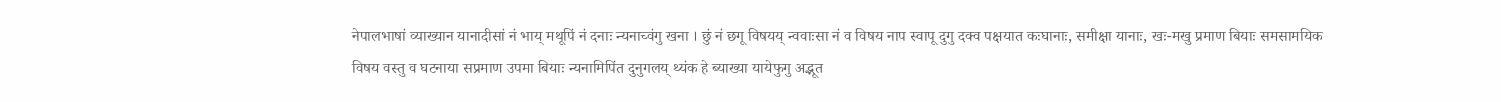नेपालभाषां व्याख्यान यानादीसां नं भाय् मथूपिं नं दनाः न्यनाच्वंगु खना । छुं नं छगू विषयय् न्ववाःसा नं व विषय नाप स्वापू दुगु दक्व पक्षयात कःघानाः, समीक्षा यानाः, खः-मखु प्रमाण बियाः समसामयिक विषय वस्तु व घटनाया सप्रमाण उपमा बियाः न्यनामिपिंत दुनुगलय् थ्यंक हे ब्याख्या यायेफुगु अद्भूत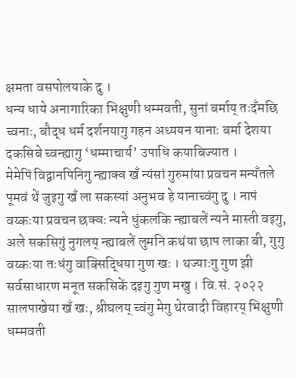क्षमता वसपोलयाके दु ।
धन्य धाये अनागारिका भिक्षुणी धम्मवती, सुनां बर्माय् तःदँमछि च्वनाः, बौद्ध धर्म दर्शनयागु गहन अध्ययन यानाः बर्मा देशया दकसिबे च्वन्ह्यागु ‘धम्माचार्य’ उपाधि कयाबिज्यात ।
मेमेपिं विद्वानपिनिगु न्ह्याक्व खँ न्यंसां गुरुमांया प्रवचन मन्यँतले पूमवं थें जुइगु खँ ला सकस्यां अनुभव हे यानाच्वंगु दु । नापं वय्कःया प्रवचन छक्वः न्यने धुंकलकि न्ह्याबलें न्यने मास्ती वइगु, अले सकसिगुं नुगलय् न्ह्याबलें लुमनि कथंया छाप लाका बी, गुगु वय्कःया तःधंगु वाक्सिद्धिया गुण खः । थज्याःगु गुण झी सर्वसाधारण मनूत सकसिकें दइगु गुण मखु । वि.सं. २०२२ सालपाखेया खँ खः, श्रीघलय् च्वंगु मेगु थेरवादी विहारय् भिक्षुणी धम्मवती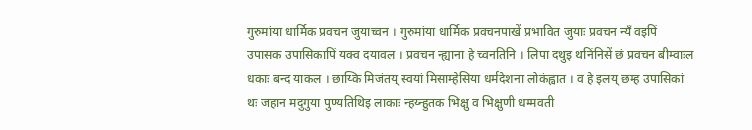गुरुमांया धार्मिक प्रवचन जुयाच्वन । गुरुमांया धार्मिक प्रवचनपाखें प्रभावित जुयाः प्रवचन न्यँ वइपिं उपासक उपासिकापिं यक्व दयावल । प्रवचन न्ह्याना हे च्वनतिनि । लिपा दथुइ थनिंनिसें छं प्रवचन बीम्वाःल धकाः बन्द याकल । छाय्कि मिजंतय् स्वयां मिसाम्हेसिया धर्मदेशना लोकंह्वात । व हे इलय् छम्ह उपासिकां थः जहान मदुगुया पुण्यतिथिइ लाकाः न्हय्न्हुतक भिक्षु व भिक्षुणी धम्मवती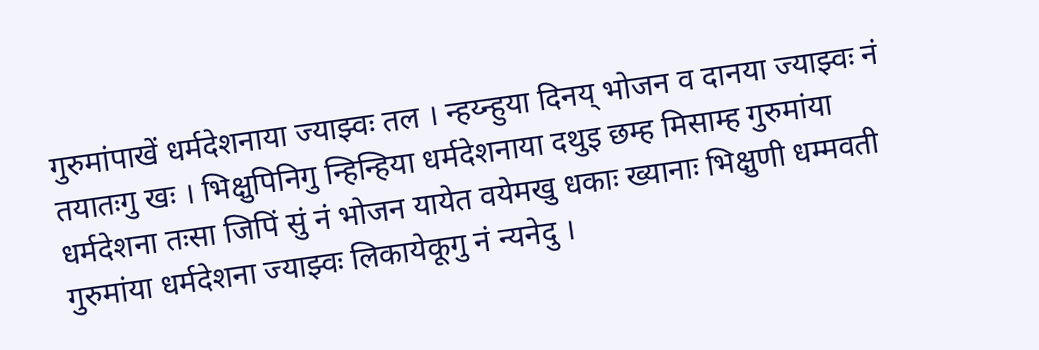गुरुमांपाखें धर्मदेशनाया ज्याझ्वः तल । न्हय्न्हुया दिनय् भोजन व दानया ज्याझ्वः नं तयातःगु खः । भिक्षुपिनिगु न्हिन्हिया धर्मदेशनाया दथुइ छम्ह मिसाम्ह गुरुमांया धर्मदेशना तःसा जिपिं सुं नं भोजन यायेत वयेमखु धकाः ख्यानाः भिक्षुणी धम्मवती गुरुमांया धर्मदेशना ज्याझ्वः लिकायेकूगु नं न्यनेदु ।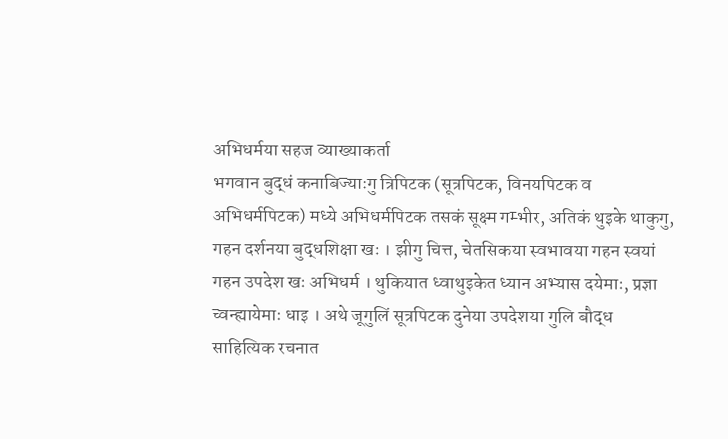अभिधर्मया सहज व्याख्याकर्ता
भगवान बुद्धं कनाबिज्याःगु त्रिपिटक (सूत्रपिटक, विनयपिटक व अभिधर्मपिटक) मध्ये अभिधर्मपिटक तसकं सूक्ष्म गम्भीर, अतिकं थुइके थाकुगु, गहन दर्शनया बुद्धशिक्षा खः । झीगु चित्त, चेतसिकया स्वभावया गहन स्वयां गहन उपदेश खः अभिधर्म । थुकियात ध्वाथुइकेत ध्यान अभ्यास दयेमाः, प्रज्ञा च्वन्ह्यायेमाः धाइ । अथे जूगुलिं सूत्रपिटक दुनेया उपदेशया गुलि बौद्ध साहित्यिक रचनात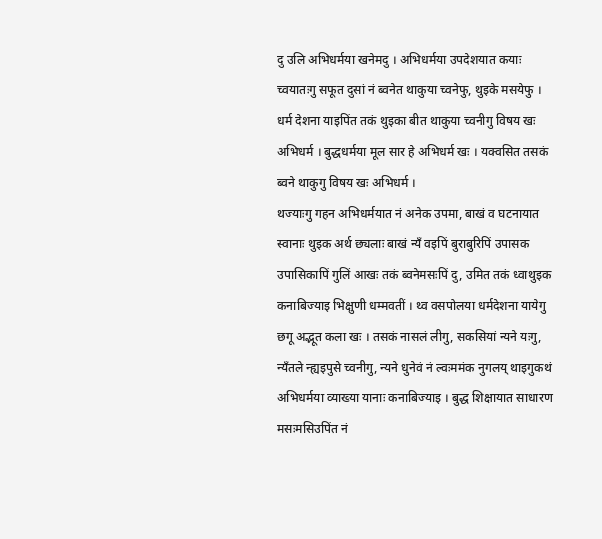दु उलि अभिधर्मया खनेमदु । अभिधर्मया उपदेशयात कयाः च्वयातःगु सफूत दुसां नं ब्वनेत थाकुया च्वनेफु, थुइके मसयेफु । धर्म देशना याइपिंत तकं थुइका बीत थाकुया च्वनीगु विषय खः अभिधर्म । बुद्धधर्मया मूल सार हे अभिधर्म खः । यक्वसित तसकं ब्वने थाकुगु विषय खः अभिधर्म ।
थज्याःगु गहन अभिधर्मयात नं अनेक उपमा, बाखं व घटनायात स्वानाः थुइक अर्थ छ्यलाः बाखं न्यँ वइपिं बुराबुरिपिं उपासक उपासिकापिं गुलिं आखः तकं ब्वनेमसःपिं दु, उमित तकं ध्वाथुइक कनाबिज्याइ भिक्षुणी धम्मवतीं । थ्व वसपोलया धर्मदेशना यायेगु छगू अद्भूत कला खः । तसकं नासलं लीगु, सकसियां न्यने यःगु, न्यँतले न्ह्यइपुसे च्वनीगु, न्यने धुनेवं नं ल्वःममंक नुगलय् थाइगुकथं अभिधर्मया व्याख्या यानाः कनाबिज्याइ । बुद्ध शिक्षायात साधारण मसःमसिउपिंत नं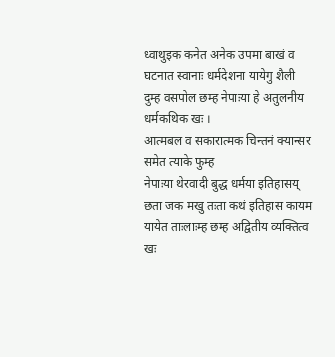ध्वाथुइक कनेत अनेक उपमा बाखं व घटनात स्वानाः धर्मदेशना यायेगु शैली दुम्ह वसपोल छम्ह नेपाःया हे अतुलनीय धर्मकथिक खः ।
आत्मबल व सकारात्मक चिन्तनं क्यान्सर समेत त्याके फुम्ह
नेपाःया थेरवादी बुद्ध धर्मया इतिहासय् छता जक मखु तःता कथं इतिहास कायम यायेत ताःलाःम्ह छम्ह अद्वितीय व्यक्तित्व खः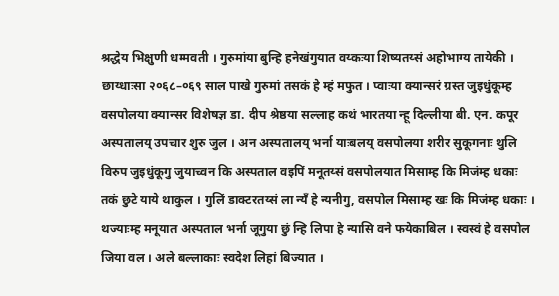श्रद्धेय भिक्षुणी धम्मवती । गुरुमांया बुन्हि हनेखंगुयात वय्कःया शिष्यतय्सं अहोभाग्य तायेकी । छाय्धाःसा २०६८–०६९ साल पाखे गुरुमां तसकं हे म्हं मफुत । प्वाःया क्यान्सरं ग्रस्त जुइधुंकूम्ह वसपोलया क्यान्सर विशेषज्ञ डा. दीप श्रेष्ठया सल्लाह कथं भारतया न्हू दिल्लीया बी. एन. कपूर अस्पतालय् उपचार शुरु जुल । अन अस्पतालय् भर्ना याःबलय् वसपोलया शरीर सुकूगनाः थुलि विरुप जुइधुंकूगु जुयाच्वन कि अस्पताल वइपिं मनूतय्सं वसपोलयात मिसाम्ह कि मिजंम्ह धकाः तकं छुटे याये थाकुल । गुलिं डाक्टरतय्सं ला न्यँ हे न्यनीगु, वसपोल मिसाम्ह खः कि मिजंम्ह धकाः । थज्याःम्ह मनूयात अस्पताल भर्ना जूगुया छुं न्हि लिपा हे न्यासि वने फयेकाबिल । स्वस्वं हे वसपोल जिया वल । अले बल्लाकाः स्वदेश लिहां बिज्यात ।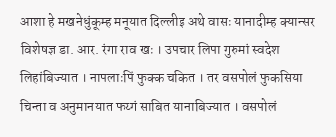आशा हे मखनेधुंकूम्ह मनूयात दिल्लीइ अथे वासः यानादीम्ह क्यान्सर विशेषज्ञ डा. आर. रंगा राव खः । उपचार लिपा गुरुमां स्वदेश लिहांबिज्यात । नापलाःपिं फुक्क चकित । तर वसपोलं फुकसिया चिन्ता व अनुमानयात फय्गं साबित यानाबिज्यात । वसपोलं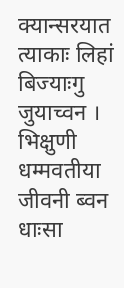क्यान्सरयात त्याकाः लिहां बिज्याःगु जुयाच्वन ।
भिक्षुणी धम्मवतीया जीवनी ब्वन धाःसा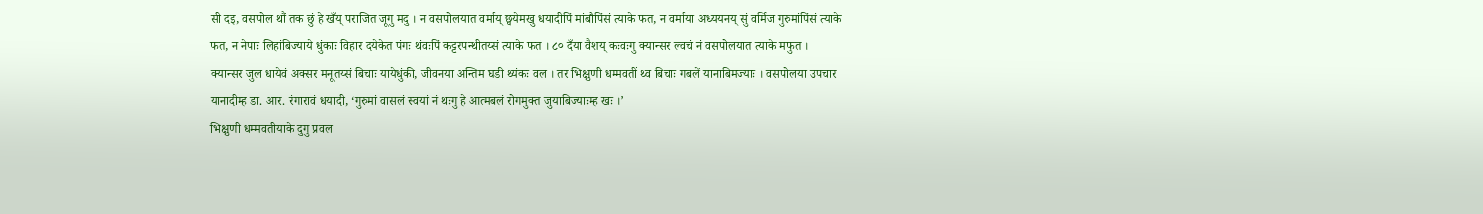सी दइ, वसपोल थौं तक छुं हे खँय् पराजित जूगु मदु । न वसपोलयात वर्माय् छ्वयेमखु धयादीपिं मांबौपिंसं त्याके फत, न वर्माया अध्ययनय् सुं वर्मिज गुरुमांपिंसं त्याके फत, न नेपाः लिहांबिज्याये धुंकाः विहार दयेकेत पंगः थंवःपिं कट्टरपन्थीतय्सं त्याके फत । ८० दँया वैशय् कःवःगु क्यान्सर ल्वचं नं वसपोलयात त्याके मफुत । क्यान्सर जुल धायेवं अक्सर मनूतय्सं बिचाः यायेधुंकी, जीवनया अन्तिम घडी थ्यंकः वल । तर भिक्षुणी धम्मवतीं थ्व बिचाः गबलें यानाबिमज्याः । वसपोलया उपचार यानादीम्ह डा. आर. रंगारावं धयादी, ‘गुरुमां वासलं स्वयां नं थःगु हे आत्मबलं रोगमुक्त जुयाबिज्याःम्ह खः ।’
भिक्षुणी धम्मवतीयाके दुगु प्रवल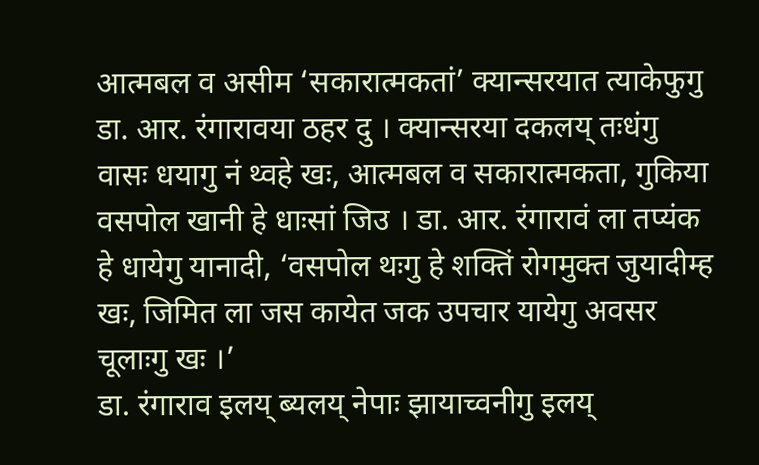आत्मबल व असीम ‘सकारात्मकतां’ क्यान्सरयात त्याकेफुगु डा. आर. रंगारावया ठहर दु । क्यान्सरया दकलय् तःधंगु वासः धयागु नं थ्वहे खः, आत्मबल व सकारात्मकता, गुकिया वसपोल खानी हे धाःसां जिउ । डा. आर. रंगारावं ला तप्यंक हे धायेगु यानादी, ‘वसपोल थःगु हे शक्तिं रोगमुक्त जुयादीम्ह खः, जिमित ला जस कायेत जक उपचार यायेगु अवसर चूलाःगु खः ।’
डा. रंगाराव इलय् ब्यलय् नेपाः झायाच्वनीगु इलय्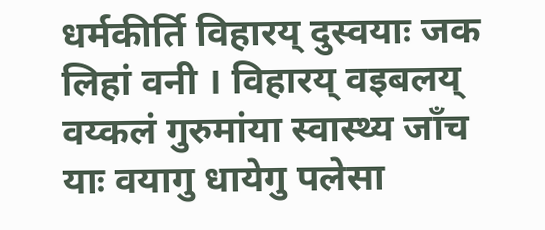धर्मकीर्ति विहारय् दुस्वयाः जक लिहां वनी । विहारय् वइबलय् वय्कलं गुरुमांया स्वास्थ्य जाँच याः वयागु धायेगु पलेसा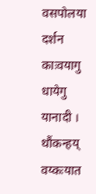वसपोलया दर्शन काःवयागु धायेगु यानादी । थौंकन्हय् वय्कःयात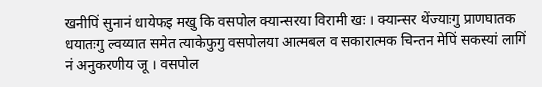खनीपिं सुनानं धायेफइ मखु कि वसपोल क्यान्सरया विरामी खः । क्यान्सर थेंज्याःगु प्राणघातक धयातःगु ल्वय्यात समेत त्याकेफुगु वसपोलया आत्मबल व सकारात्मक चिन्तन मेपिं सकस्यां लागिं नं अनुकरणीय जू । वसपोल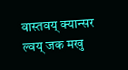वास्तवय् क्यान्सर ल्वय् जक मखु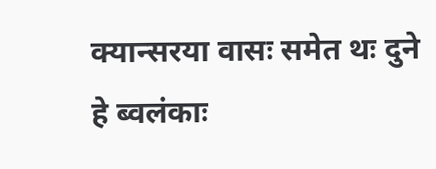क्यान्सरया वासः समेत थः दुने हे ब्वलंकाः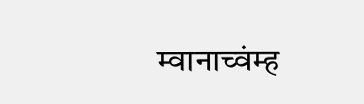म्वानाच्वंम्ह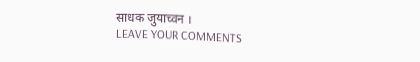साधक जुयाच्वन ।
LEAVE YOUR COMMENTS